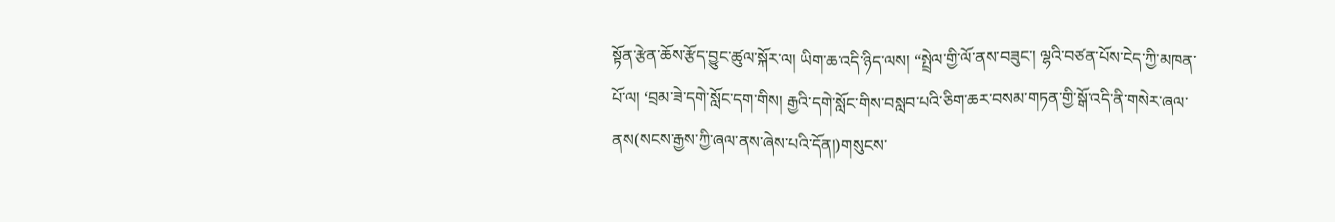སྟོན་རྩེན་ཆོས་རྩོད་བྱུང་ཚུལ་སྐོར་ལ། ཡིག་ཆ་འདི་ཉིད་ལས། “སྤྲེལ་གྱི་ལོ་ནས་བཟུང་། ལྷའི་བཙན་པོས་ངེད་ཀྱི་མཁན་པོ་ལ། ‘བྲམ་ཟེ་དགེ་སློང་དག་གིས། རྒྱའི་དགེ་སློང་གིས་བསླབ་པའི་ཅིག་ཆར་བསམ་གཏན་གྱི་སྒོ་འདི་ནི་གསེར་ཞལ་ནས(སངས་རྒྱས་ཀྱི་ཞལ་ནས་ཞེས་པའི་དོན།)གསུངས་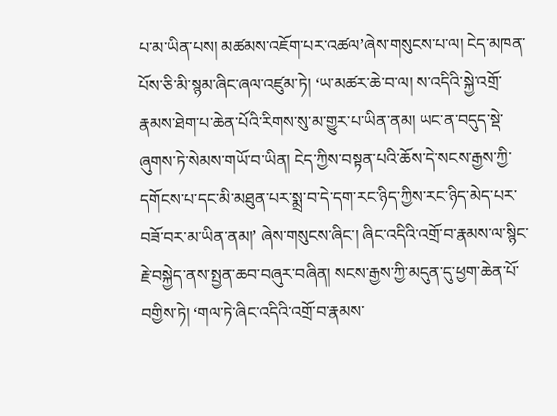པ་མ་ཡིན་པས། མཚམས་འཇོག་པར་འཚལ’ཞེས་གསུངས་པ་ལ། ངེད་མཁན་པོས་ཅི་མི་སྙམ་ཞིང་ཞལ་འཛུམ་ཏེ། ‘ཡ་མཚར་ཆེ་བ་ལ། ས་འདིའི་སྐྱེ་འགྲོ་རྣམས་ཐེག་པ་ཆེན་པོའི་རིགས་སུ་མ་གྱུར་པ་ཡིན་ནམ། ཡང་ན་བདུད་སྡེ་ཞུགས་ཏེ་སེམས་གཡོ་བ་ཡིན། ངེད་ཀྱིས་བསྟན་པའི་ཆོས་དེ་སངས་རྒྱས་ཀྱི་དགོངས་པ་དང་མི་མཐུན་པར་སྨྲ་བ་དེ་དག་རང་ཉིད་ཀྱིས་རང་ཉིད་མེད་པར་བཟོ་བར་མ་ཡིན་ནམ།’ ཞེས་གསུངས་ཞིང་། ཞིང་འདིའི་འགྲོ་བ་རྣམས་ལ་སྙིང་རྗེ་བསྐྱེད་ནས་སྤྱན་ཆབ་བཞུར་བཞིན། སངས་རྒྱས་ཀྱི་མདུན་དུ་ཕྱག་ཆེན་པོ་བགྱིས་ཏེ། ‘གལ་ཏེ་ཞིང་འདིའི་འགྲོ་བ་རྣམས་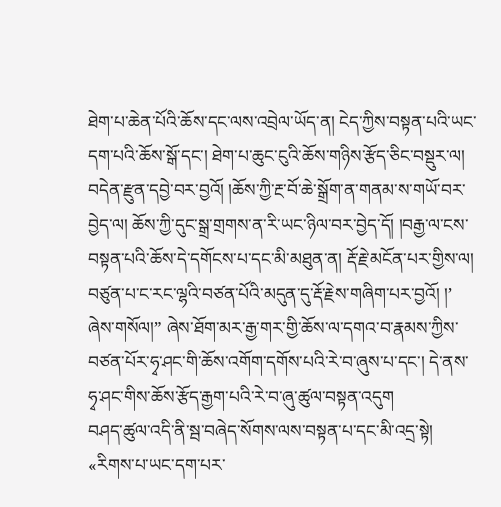ཐེག་པ་ཆེན་པོའི་ཆོས་དང་ལས་འབྲེལ་ཡོད་ན། ངེད་ཀྱིས་བསྟན་པའི་ཡང་དག་པའི་ཆོས་སྒོ་དང་། ཐེག་པ་ཆུང་ངུའི་ཆོས་གཉིས་རྩོད་ཅིང་བསྡུར་ལ། བདེན་རྫུན་དབྱེ་བར་བྱའོ། །ཆོས་ཀྱི་རྔ་བོ་ཆེ་སྒྲོག་ན་གནམ་ས་གཡོ་བར་བྱེད་ལ། ཆོས་ཀྱི་དུང་སྒྲ་གྲགས་ན་རི་ཡང་ཉིལ་བར་བྱེད་དོ། །བརྒྱ་ལ་ངས་བསྟན་པའི་ཆོས་དེ་དགོངས་པ་དང་མི་མཐུན་ན། རྡོ་རྗེ་མངོན་པར་གྱིས་ལ། བཙུན་པ་ང་རང་ལྷའི་བཙན་པོའི་མདུན་དུ་རྡོ་རྗེས་གཞིག་པར་བྱའོ། །’ ཞེས་གསོལ།” ཞེས་ཐོག་མར་རྒྱ་གར་གྱི་ཆོས་ལ་དགའ་བ་རྣམས་ཀྱིས་བཙན་པོར་ཧྭ་ཤང་གི་ཆོས་འགོག་དགོས་པའི་རེ་བ་ཞུས་པ་དང་། དེ་ནས་ཧྭ་ཤང་གིས་ཆོས་རྩོད་རྒྱག་པའི་རེ་བ་ཞུ་ཚུལ་བསྟན་འདུག
བཤད་ཚུལ་འདི་ནི་སྦ་བཞེད་སོགས་ལས་བསྟན་པ་དང་མི་འདྲ་སྟེ། «རིགས་པ་ཡང་དག་པར་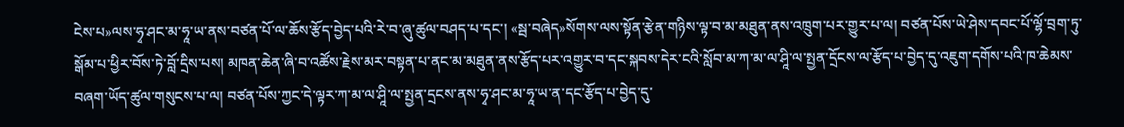ངེས་པ»ལས་ཧྭ་ཤང་མ་ཧཱ་ཡ་ནས་བཙན་པོ་ལ་ཆོས་རྩོད་བྱེད་པའི་རེ་བ་ཞུ་ཚུལ་བཤད་པ་དང་། «སྦ་བཞེད»སོགས་ལས་སྟོན་རྩེན་གཉིས་ལྟ་བ་མ་མཐུན་ནས་འཁྲུག་པར་གྱུར་པ་ལ། བཙན་པོས་ཡེ་ཤེས་དབང་པོ་ལྷོ་བྲག་ཏུ་སྒོམ་པ་ཕྱིར་བོས་ཏེ་བློ་དྲིས་པས། མཁན་ཆེན་ཞི་བ་འཚོས་རྗེས་མར་བསྟན་པ་ནང་མ་མཐུན་ནས་རྩོད་པར་འགྱུར་བ་དང་སྐབས་དེར་ངའི་སློབ་མ་ཀ་མ་ལ་ཤཱི་ལ་སྤྱན་དྲོངས་ལ་རྩོད་པ་བྱེད་དུ་འཇུག་དགོས་པའི་ཁ་ཆེམས་བཞག་ཡོད་ཚུལ་གསུངས་པ་ལ། བཙན་པོས་ཀྱང་དེ་ལྟར་ཀ་མ་ལ་ཤཱི་ལ་སྤྱན་དྲངས་ནས་ཧྭ་ཤང་མ་ཧཱ་ཡ་ན་དང་རྩོད་པ་བྱེད་དུ་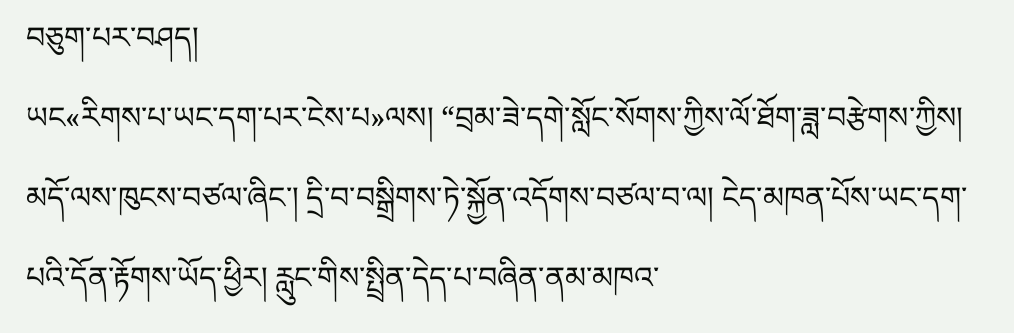བཅུག་པར་བཤད།
ཡང«རིགས་པ་ཡང་དག་པར་ངེས་པ»ལས། “བྲམ་ཟེ་དགེ་སློང་སོགས་ཀྱིས་ལོ་ཐོག་ཟླ་བརྩེགས་ཀྱིས། མདོ་ལས་ཁུངས་བཙལ་ཞིང་། དྲི་བ་བསྒྲིགས་ཏེ་སྐྱོན་འདོགས་བཙལ་བ་ལ། ངེད་མཁན་པོས་ཡང་དག་པའི་དོན་རྟོགས་ཡོད་ཕྱིར། རླུང་གིས་སྤྲིན་དེད་པ་བཞིན་ནམ་མཁའ་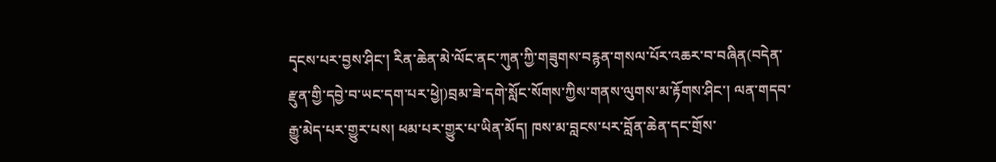དྭངས་པར་བྱས་ཤིང་། རིན་ཆེན་མེ་ལོང་ནང་ཀུན་ཀྱི་གཟུགས་བརྙན་གསལ་པོར་འཆར་བ་བཞིན(བདེན་རྫུན་གྱི་དབྱེ་བ་ཡང་དག་པར་ཕྱེ།)བྲམ་ཟེ་དགེ་སློང་སོགས་ཀྱིས་གནས་ལུགས་མ་རྟོགས་ཤིང་། ལན་གདབ་རྒྱུ་མེད་པར་གྱུར་པས། ཕམ་པར་གྱུར་པ་ཡིན་མོད། ཁས་མ་བླངས་པར་བློན་ཆེན་དང་གྲོས་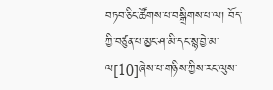བཏབ་ཅིང་ཚོགས་པ་བསྒྲིགས་པ་ལ། བོད་ཀྱི་བཙུན་པ་མྱང་ཤ་མི་དང་སྙ་བྱེ་མ་ལ[10]ཞེས་པ་གཉིས་ཀྱིས་རང་ལུས་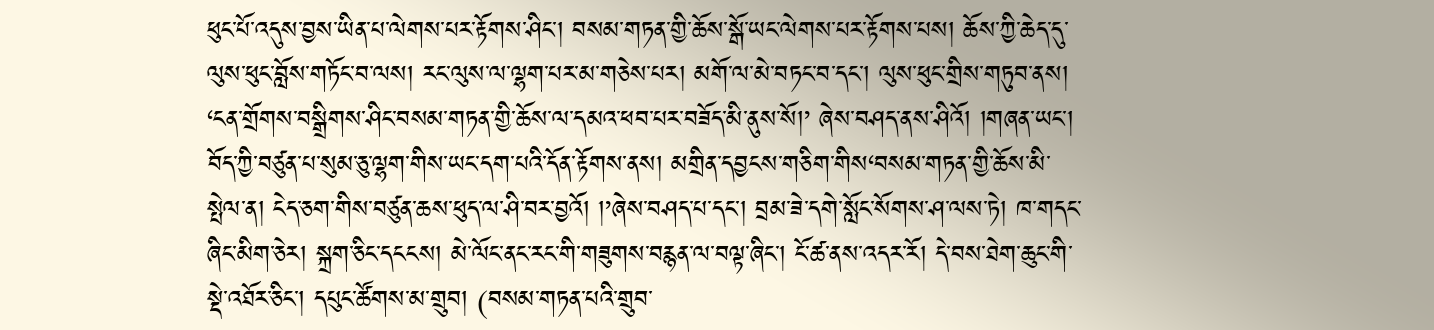ཕུང་པོ་འདུས་བྱས་ཡིན་པ་ལེགས་པར་རྟོགས་ཤིང་། བསམ་གཏན་གྱི་ཆོས་སྒོ་ཡང་ལེགས་པར་རྟོགས་པས། ཆོས་ཀྱི་ཆེད་དུ་ལུས་ཕུང་བློས་གཏོང་བ་ལས། རང་ལུས་ལ་ལྷག་པར་མ་གཅེས་པར། མགོ་ལ་མེ་བཏང་བ་དང་། ལུས་ཕུང་གྲིས་གཏུབ་ནས། ‘ངན་གྲོགས་བསྒྲིགས་ཤིང་བསམ་གཏན་གྱི་ཆོས་ལ་དམའ་ཕབ་པར་བཟོད་མི་ནུས་སོ།’ ཞེས་བཤད་ནས་ཤིའོ། །གཞན་ཡང་། བོད་ཀྱི་བཙུན་པ་སུམ་ཅུ་ལྷག་གིས་ཡང་དག་པའི་དོན་རྟོགས་ནས། མགྲིན་དབྱངས་གཅིག་གིས‘བསམ་གཏན་གྱི་ཆོས་མི་སྤེལ་ན། ངེད་ཅག་གིས་བཙུན་ཆས་ཕུད་ལ་ཤི་བར་བྱའོ། །’ཞེས་བཤད་པ་དང་། བྲམ་ཟེ་དགེ་སློང་སོགས་ཤ་ལས་ཏེ། ཁ་གདང་ཞིང་མིག་ཅེར། སྐྲག་ཅིང་དངངས། མེ་ལོང་ནང་རང་གི་གཟུགས་བརྙན་ལ་བལྟ་ཞིང་། ངོ་ཚ་ནས་འདར་རོ། དེ་བས་ཐེག་ཆུང་གི་སྡེ་འཐོར་ཅིང་། དཔུང་ཚོགས་མ་གྲུབ། (བསམ་གཏན་པའི་གྲུབ་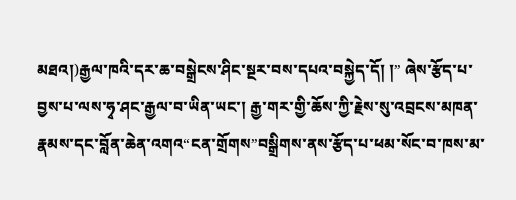མཐའ།)རྒྱལ་ཁའི་དར་ཆ་བསྒྲེངས་ཤིང་སྔར་བས་དཔའ་བསྐྱེད་དོ། །” ཞེས་རྩོད་པ་བྱས་པ་ལས་ཧྭ་ཤང་རྒྱལ་བ་ཡིན་ཡང་། རྒྱ་གར་གྱི་ཆོས་ཀྱི་རྗེས་སུ་འབྲངས་མཁན་རྣམས་དང་བློན་ཆེན་འགའ“ངན་གྲོགས”བསྒྲིགས་ནས་རྩོད་པ་ཕམ་སོང་བ་ཁས་མ་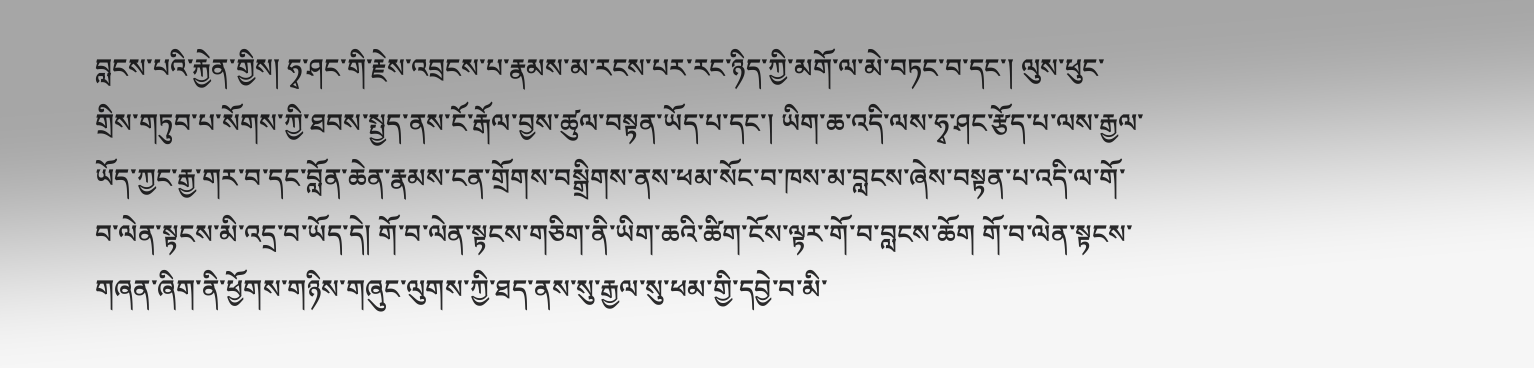བླངས་པའི་རྐྱེན་གྱིས། ཧྭ་ཤང་གི་རྗེས་འབྲངས་པ་རྣམས་མ་རངས་པར་རང་ཉིད་ཀྱི་མགོ་ལ་མེ་བཏང་བ་དང་། ལུས་ཕུང་གྲིས་གཏུབ་པ་སོགས་ཀྱི་ཐབས་སྤྱད་ནས་ངོ་རྒོལ་བྱས་ཚུལ་བསྟན་ཡོད་པ་དང་། ཡིག་ཆ་འདི་ལས་ཧྭ་ཤང་རྩོད་པ་ལས་རྒྱལ་ཡོད་ཀྱང་རྒྱ་གར་བ་དང་བློན་ཆེན་རྣམས་ངན་གྲོགས་བསྒྲིགས་ནས་ཕམ་སོང་བ་ཁས་མ་བླངས་ཞེས་བསྟན་པ་འདི་ལ་གོ་བ་ལེན་སྟངས་མི་འདྲ་བ་ཡོད་དེ། གོ་བ་ལེན་སྟངས་གཅིག་ནི་ཡིག་ཆའི་ཚིག་ངོས་ལྟར་གོ་བ་བླངས་ཆོག གོ་བ་ལེན་སྟངས་གཞན་ཞིག་ནི་ཕྱོགས་གཉིས་གཞུང་ལུགས་ཀྱི་ཐད་ནས་སུ་རྒྱལ་སུ་ཕམ་གྱི་དབྱེ་བ་མི་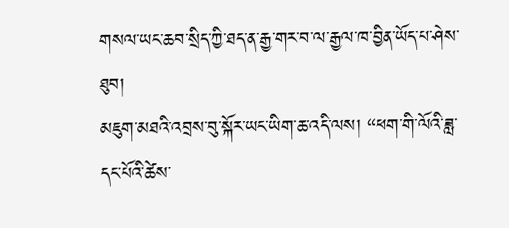གསལ་ཡང་ཆབ་སྲིད་ཀྱི་ཐད་ན་རྒྱ་གར་བ་ལ་རྒྱལ་ཁ་བྱིན་ཡོད་པ་ཤེས་ཐུབ།
མཇུག་མཐའི་འབྲས་བུ་སྐོར་ཡང་ཡིག་ཆ་འདི་ལས། “ཕག་གི་ལོའི་ཟླ་དང་པོའི་ཚེས་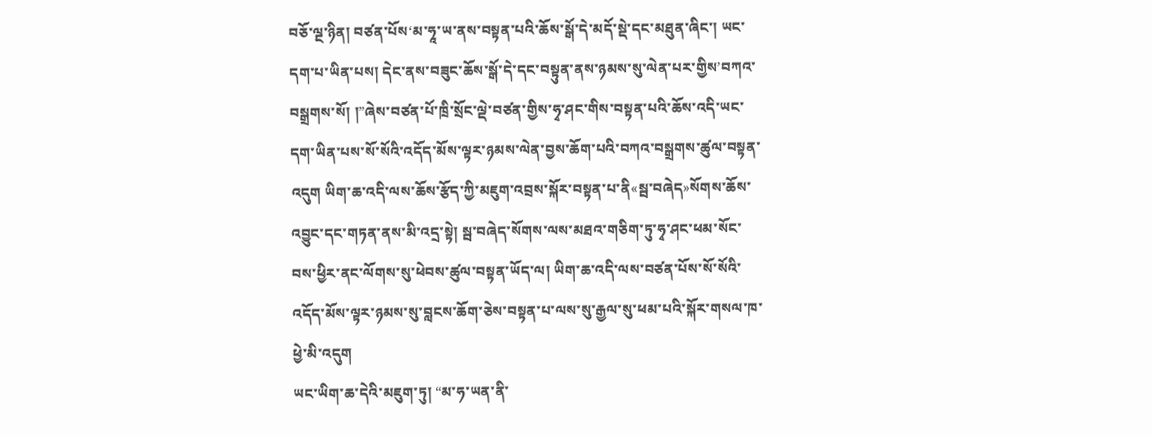བཅོ་ལྔ་ཉིན། བཙན་པོས‘མ་ཧཱ་ཡ་ནས་བསྟན་པའི་ཆོས་སྒོ་དེ་མདོ་སྡེ་དང་མཐུན་ཞིང་། ཡང་དག་པ་ཡིན་པས། དེང་ནས་བཟུང་ཆོས་སྒོ་དེ་དང་བསྟུན་ནས་ཉམས་སུ་ལེན་པར་གྱིས’བཀའ་བསྒྲགས་སོ། །”ཞེས་བཙན་པོ་ཁྲི་སྲོང་ལྡེ་བཙན་གྱིས་ཧྭ་ཤང་གིས་བསྟན་པའི་ཆོས་འདི་ཡང་དག་ཡིན་པས་སོ་སོའི་འདོད་མོས་ལྟར་ཉམས་ལེན་བྱས་ཆོག་པའི་བཀའ་བསྒྲགས་ཚུལ་བསྟན་འདུག ཡིག་ཆ་འདི་ལས་ཆོས་རྩོད་ཀྱི་མཇུག་འབྲས་སྐོར་བསྟན་པ་ནི«སྦ་བཞེད»སོགས་ཆོས་འབྱུང་དང་གཏན་ནས་མི་འདྲ་སྟེ། སྦ་བཞེད་སོགས་ལས་མཐའ་གཅིག་ཏུ་ཧྭ་ཤང་ཕམ་སོང་བས་ཕྱིར་ནང་ལོགས་སུ་ཕེབས་ཚུལ་བསྟན་ཡོད་ལ། ཡིག་ཆ་འདི་ལས་བཙན་པོས་སོ་སོའི་འདོད་མོས་ལྟར་ཉམས་སུ་བླངས་ཆོག་ཅེས་བསྟན་པ་ལས་སུ་རྒྱལ་སུ་ཕམ་པའི་སྐོར་གསལ་ཁ་ཕྱེ་མི་འདུག
ཡང་ཡིག་ཆ་དེའི་མཇུག་ཏུ། “མ་ཧ་ཡན་ནི་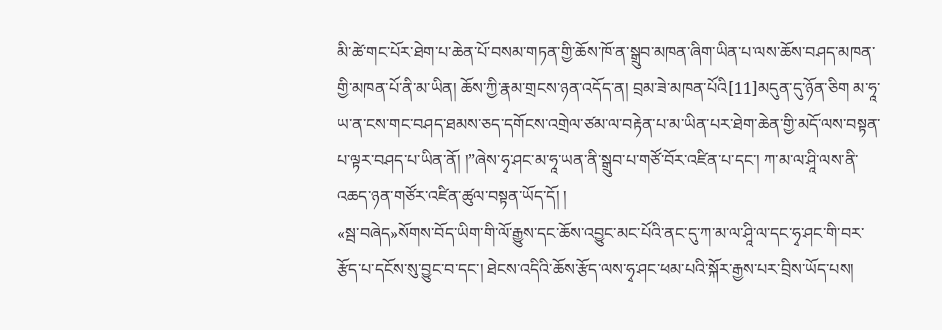མི་ཚེ་གང་པོར་ཐེག་པ་ཆེན་པོ་བསམ་གཏན་གྱི་ཆོས་ཁོ་ན་སྒྲུབ་མཁན་ཞིག་ཡིན་པ་ལས་ཆོས་བཤད་མཁན་གྱི་མཁན་པོ་ནི་མ་ཡིན། ཆོས་ཀྱི་རྣམ་གྲངས་ཉན་འདོད་ན། བྲམ་ཟེ་མཁན་པོའི[11]མདུན་དུ་ཉོན་ཅིག མ་ཧཱ་ཡ་ན་ངས་གང་བཤད་ཐམས་ཅད་དགོངས་འགྲེལ་ཙམ་ལ་བརྟེན་པ་མ་ཡིན་པར་ཐེག་ཆེན་གྱི་མདོ་ལས་བསྟན་པ་ལྟར་བཤད་པ་ཡིན་ནོ། །”ཞེས་ཧྭ་ཤང་མ་ཧཱ་ཡན་ནི་སྒྲུབ་པ་གཙོ་བོར་འཛིན་པ་དང་། ཀ་མ་ལ་ཤཱི་ལས་ནི་འཆད་ཉན་གཙོར་འཛིན་ཚུལ་བསྟན་ཡོད་དོ། །
«སྦ་བཞེད»སོགས་བོད་ཡིག་གི་ལོ་རྒྱུས་དང་ཆོས་འབྱུང་མང་པོའི་ནང་དུ་ཀ་མ་ལ་ཤཱི་ལ་དང་ཧྭ་ཤང་གི་བར་རྩོད་པ་དངོས་སུ་བྱུང་བ་དང་། ཐེངས་འདིའི་ཆོས་རྩོད་ལས་ཧྭ་ཤང་ཕམ་པའི་སྐོར་རྒྱས་པར་བྲིས་ཡོད་པས།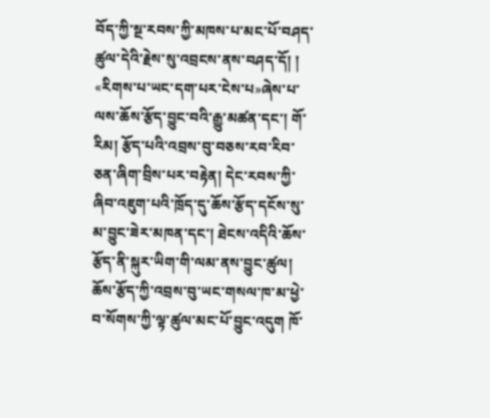བོད་ཀྱི་སྔ་རབས་ཀྱི་མཁས་པ་མང་པོ་བཤད་ཚུལ་དེའི་རྗེས་སུ་འབྲངས་ནས་བཤད་དོ། །
«རིགས་པ་ཡང་དག་པར་ངེས་པ»ཞེས་པ་ལས་ཆོས་རྩོད་བྱུང་བའི་རྒྱུ་མཚན་དང་། གོ་རིམ། རྩོད་པའི་འབྲས་བུ་བཅས་རབ་རིབ་ཅན་ཞིག་བྲིས་པར་བརྟེན། དེང་རབས་ཀྱི་ཞིབ་འཇུག་པའི་ཁྲོད་དུ་ཆོས་རྩོད་དངོས་སུ་མ་བྱུང་ཟེར་མཁན་དང་། ཐེངས་འདིའི་ཆོས་རྩོད་ནི་སྐུར་ཡིག་གི་ལམ་ནས་བྱུང་ཚུལ། ཆོས་རྩོད་ཀྱི་འབྲས་བུ་ཡང་གསལ་ཁ་མ་ཕྱེ་བ་སོགས་ཀྱི་ལྟ་ཚུལ་མང་པོ་བྱུང་འདུག ཁོ་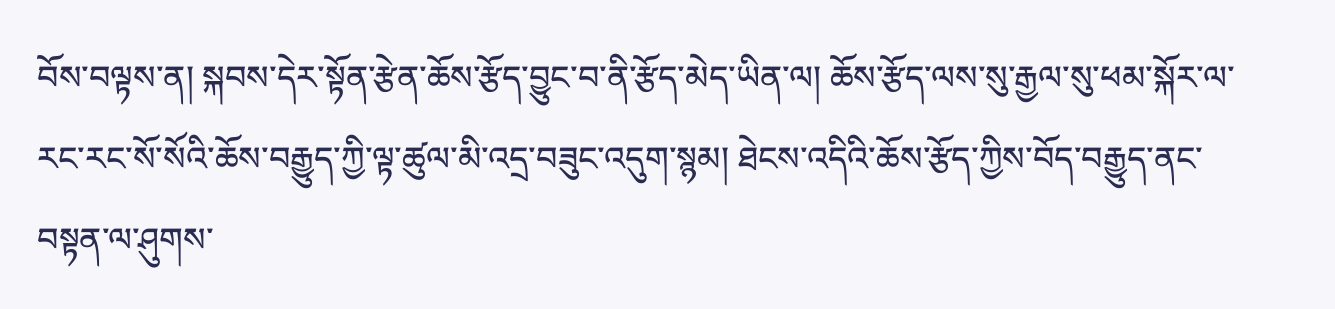བོས་བལྟས་ན། སྐབས་དེར་སྟོན་རྩེན་ཆོས་རྩོད་བྱུང་བ་ནི་རྩོད་མེད་ཡིན་ལ། ཆོས་རྩོད་ལས་སུ་རྒྱལ་སུ་ཕམ་སྐོར་ལ་རང་རང་སོ་སོའི་ཆོས་བརྒྱུད་ཀྱི་ལྟ་ཚུལ་མི་འདྲ་བཟུང་འདུག་སྙམ། ཐེངས་འདིའི་ཆོས་རྩོད་ཀྱིས་བོད་བརྒྱུད་ནང་བསྟན་ལ་ཤུགས་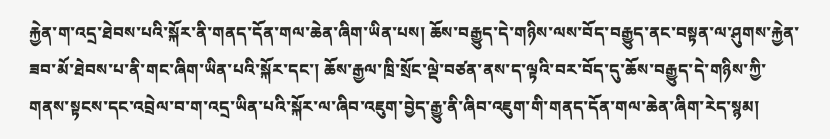རྐྱེན་ག་འདྲ་ཐེབས་པའི་སྐོར་ནི་གནད་དོན་གལ་ཆེན་ཞིག་ཡིན་པས། ཆོས་བརྒྱུད་དེ་གཉིས་ལས་བོད་བརྒྱུད་ནང་བསྟན་ལ་ཤུགས་རྐྱེན་ཟབ་མོ་ཐེབས་པ་ནི་གང་ཞིག་ཡིན་པའི་སྐོར་དང་། ཆོས་རྒྱལ་ཁྲི་སྲོང་ལྡེ་བཙན་ནས་ད་ལྟའི་བར་བོད་དུ་ཆོས་བརྒྱུད་དེ་གཉིས་ཀྱི་གནས་སྟངས་དང་འབྲེལ་བ་ག་འདྲ་ཡིན་པའི་སྐོར་ལ་ཞིབ་འཇུག་བྱེད་རྒྱུ་ནི་ཞིབ་འཇུག་གི་གནད་དོན་གལ་ཆེན་ཞིག་རེད་སྙམ།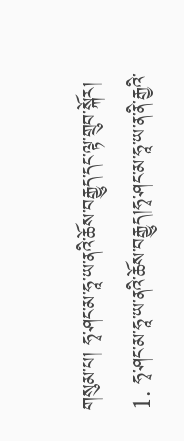གསུམ་པ། ཧྭ་ཤང་མ་ཧཱ་ཡ་ནའི་ཆོས་བརྒྱུད་དང་ལྟ་གྲུབ་སྐོར།
1. ཧྭ་ཤང་མ་ཧཱ་ཡ་ནའི་ཆོས་བརྒྱུད།ཧྭ་ཤང་མ་ཧཱ་ཡ་ན་ནི་རྒྱའི་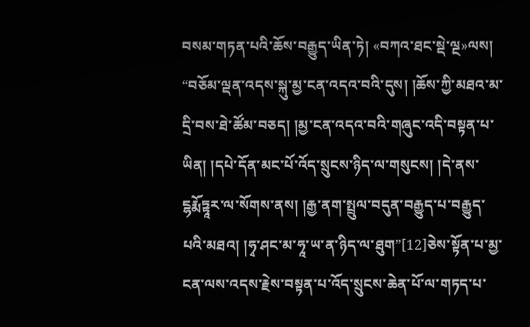བསམ་གཏན་པའི་ཆོས་བརྒྱུད་ཡིན་ཏེ། «བཀའ་ཐང་སྡེ་ལྔ»ལས། “བཅོམ་ལྡན་འདས་སྐུ་མྱ་ངན་འདའ་བའི་དུས། །ཆོས་ཀྱི་མཐའ་མ་དྲི་བས་ཐེ་ཚོམ་བཅད། །མྱ་ངན་འདའ་བའི་གཞུང་འདི་བསྟན་པ་ཡིན། །དཔེ་དོན་མང་པོ་འོད་སྲུངས་ཉིད་ལ་གསུངས། །དེ་ནས་ངྷརྨོཏྟཱར་ལ་སོགས་ནས། །རྒྱ་ནག་སྤྲུལ་བདུན་བརྒྱུད་པ་བརྒྱུད་པའི་མཐའ། །ཧྭ་ཤང་མ་ཧཱ་ཡ་ན་ཉིད་ལ་ཐུག”[12]ཅེས་སྟོན་པ་མྱ་ངན་ལས་འདས་རྗེས་བསྟན་པ་འོད་སྲུངས་ཆེན་པོ་ལ་གཏད་པ་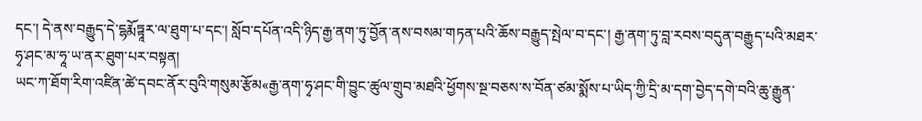དང་། དེ་ནས་བརྒྱུད་དེ་ངྷརྨོཏྟཱར་ལ་ཐུག་པ་དང་། སློབ་དཔོན་འདི་ཉིད་རྒྱ་ནག་ཏུ་བྱོན་ནས་བསམ་གཏན་པའི་ཆོས་བརྒྱུད་སྤེལ་བ་དང་། རྒྱ་ནག་ཏུ་བླ་རབས་བདུན་བརྒྱུད་པའི་མཐར་ཧྭ་ཤང་མ་ཧཱ་ཡ་ནར་ཐུག་པར་བསྟན།
ཡང་ཀ་ཐོག་རིག་འཛིན་ཚེ་དབང་ནོར་བུའི་གསུམ་རྩོམ«རྒྱ་ནག་ཧྭ་ཤང་གི་བྱུང་ཚུལ་གྲུབ་མཐའི་ཕྱོགས་སྔ་བཅས་ས་བོན་ཙམ་སྨོས་པ་ཡིད་ཀྱི་དྲི་མ་དག་བྱེད་དགེ་བའི་ཆུ་རྒྱུན་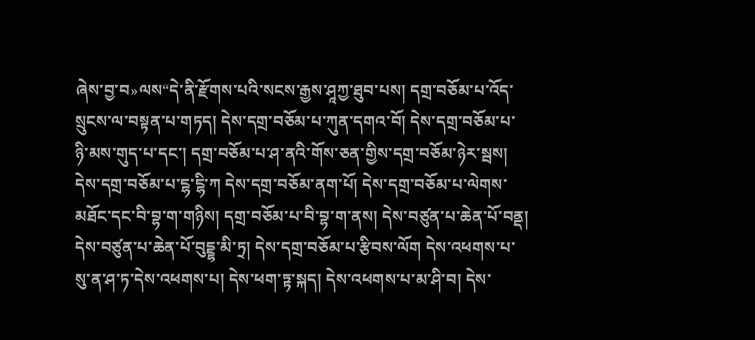ཞེས་བྱ་བ»ལས“དེ་ནི་རྫོགས་པའི་སངས་རྒྱས་ཤཱཀྱ་ཐུབ་པས། དགྲ་བཅོམ་པ་འོད་སྲུངས་ལ་བསྟན་པ་གཏད། དེས་དགྲ་བཅོམ་པ་ཀུན་དགའ་བོ། དེས་དགྲ་བཅོམ་པ་ཉི་མས་གུད་པ་དང་། དགྲ་བཅོམ་པ་ཤ་ནའི་གོས་ཅན་གྱིས་དགྲ་བཅོམ་ཉེར་སྦས། དེས་དགྲ་བཅོམ་པ་ངྷ་ངྷི་ཀ དེས་དགྲ་བཅོམ་ནག་པོ། དེས་དགྲ་བཅོམ་པ་ལེགས་མཐོང་དང་བི་བྷ་ག་གཉིས། དགྲ་བཅོམ་པ་བི་བྷ་ག་ནས། དེས་བཙུན་པ་ཆེན་པོ་བནྡ། དེས་བཙུན་པ་ཆེན་པོ་བུདྔྷ་མི་ཏྲ། དེས་དགྲ་བཅོམ་པ་རྩིབས་ལོག དེས་འཕགས་པ་སུ་ན་ཤ་ཏ་དེས་འཕགས་པ། དེས་ཕག་ཏྟ་སྐད། དེས་འཕགས་པ་མ་ཤི་བ། དེས་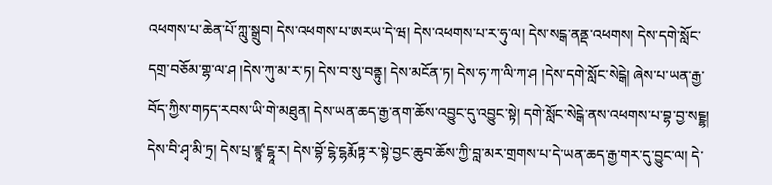འཕགས་པ་ཆེན་པོ་ཀླུ་སྒྲུབ། དེས་འཕགས་པ་ཨརཡ་དེ་ཝ། དེས་འཕགས་པ་ར་ཧུ་ལ། དེས་སངྒ་ནནྡ་འཕགས། དེས་དགེ་སློང་དགྲ་བཅོམ་གྷ་ལ་ཤ །དེས་ཀུ་མ་ར་ཏ། དེས་བ་སུ་བནྟུ། དེས་མངོན་ཏ། དེས་ཧ་ཀ་ལི་ཀ་ཤ །དེས་དགེ་སློང་སེངྒེ། ཞེས་པ་ཡན་རྒྱ་བོད་ཀྱིས་གཏད་རབས་ཡི་གེ་མཐུན། དེས་ཡན་ཆད་རྒྱ་ནག་ཆོས་འབྱུང་དུ་འབྱུང་སྟེ། དགེ་སློང་སེངྒེ་ནས་འཕགས་པ་བྷ་བྱ་སངྔྷ། དེས་བི་ཤྭ་མི་ཏྲ། དེས་པྲ་ཛྙཱ་ངྷཱ་ར། དེས་བྷོ་ངྷེ་ངྷརྨོཏྟ་ར་སྟེ་བྱང་ཆུབ་ཆོས་ཀྱི་བླ་མར་གྲགས་པ་དེ་ཡན་ཆད་རྒྱ་གར་དུ་བྱུང་ལ། དེ་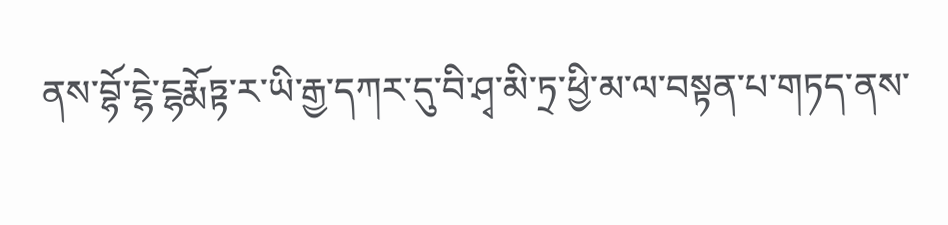ནས་བྷོ་ངྷེ་ངྷརྨོཏྟ་ར་ཡི་རྒྱ་དཀར་དུ་བི་ཤྭ་མི་ཏྲ་ཕྱི་མ་ལ་བསྟན་པ་གཏད་ནས་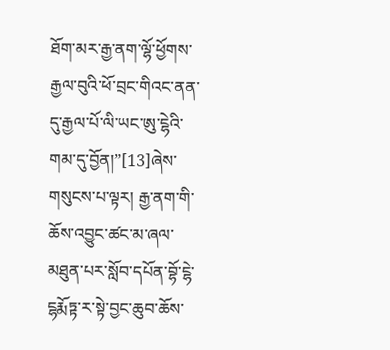ཐོག་མར་རྒྱ་ནག་ལྷོ་ཕྱོགས་རྒྱལ་བུའི་ཕོ་བྲང་གིའང་ནན་དུ་རྒྱལ་པོ་ལི་ཡང་ཨུ་ངྷེའི་གམ་དུ་བྱོན།”[13]ཞེས་གསུངས་པ་ལྟར། རྒྱ་ནག་གི་ཆོས་འབྱུང་ཚང་མ་ཞལ་མཐུན་པར་སློབ་དཔོན་བྷོ་ངྷེ་ངྷརྨོཏྟ་ར་སྟེ་བྱང་ཆུབ་ཆོས་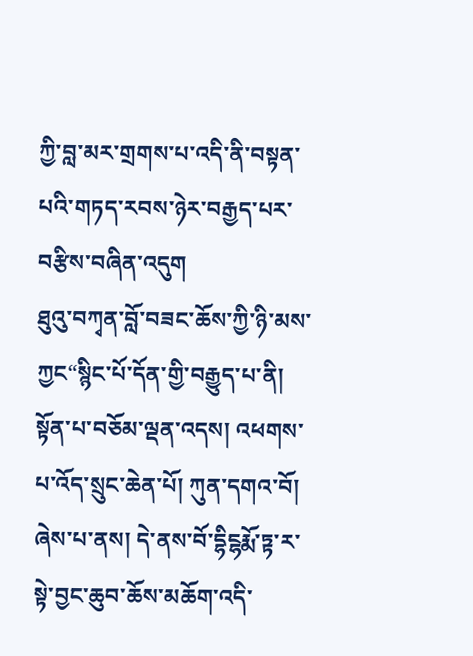ཀྱི་བླ་མར་གྲགས་པ་འདི་ནི་བསྟན་པའི་གཏད་རབས་ཉེར་བརྒྱད་པར་བརྩིས་བཞིན་འདུག
ཐུའུ་བཀྭན་བློ་བཟང་ཆོས་ཀྱི་ཉི་མས་ཀྱང“སྙིང་པོ་དོན་གྱི་བརྒྱུད་པ་ནི། སྟོན་པ་བཅོམ་ལྡན་འདས། འཕགས་པ་འོད་སྲུང་ཆེན་པོ། ཀུན་དགའ་བོ། ཞེས་པ་ནས། དེ་ནས་བོ་དྷིངྷརྨོ་ཏྟ་ར་སྟེ་བྱང་ཆུབ་ཆོས་མཆོག་འདི་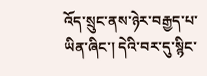འོད་སྲུང་ནས་ཉེར་བརྒྱད་པ་ཡིན་ཞིང་། དེའི་བར་དུ་སྙིང་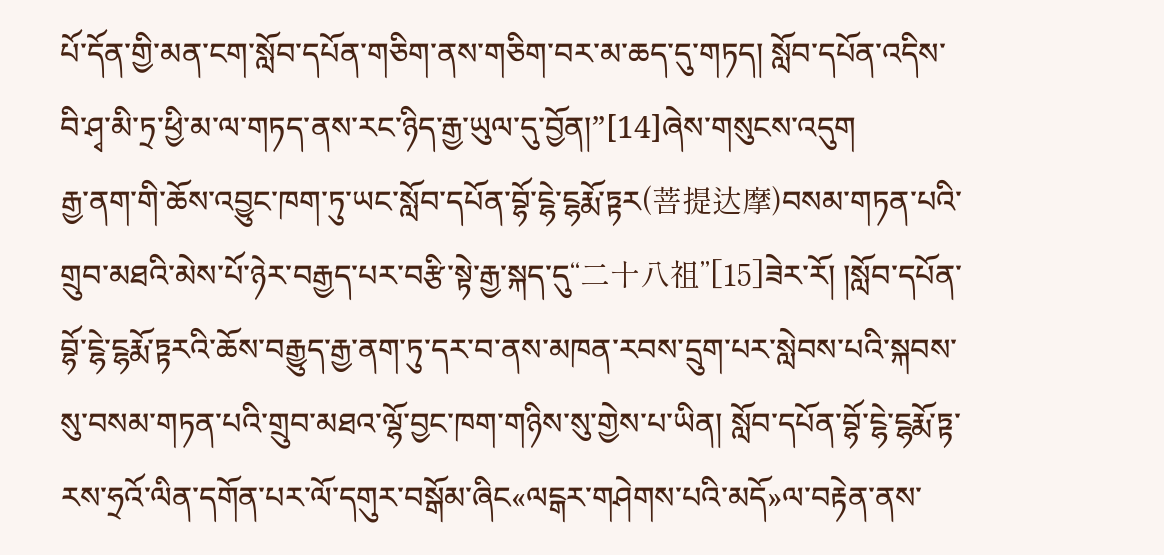པོ་དོན་གྱི་མན་ངག་སློབ་དཔོན་གཅིག་ནས་གཅིག་བར་མ་ཆད་དུ་གཏད། སློབ་དཔོན་འདིས་བི་ཤྭ་མི་ཏྲ་ཕྱི་མ་ལ་གཏད་ནས་རང་ཉིད་རྒྱ་ཡུལ་དུ་བྱོན།”[14]ཞེས་གསུངས་འདུག
རྒྱ་ནག་གི་ཆོས་འབྱུང་ཁག་ཏུ་ཡང་སློབ་དཔོན་བྷོ་ངྷེ་ངྷརྨོ་ཏྟར(菩提达摩)བསམ་གཏན་པའི་གྲུབ་མཐའི་མེས་པོ་ཉེར་བརྒྱད་པར་བརྩི་སྟེ་རྒྱ་སྐད་དུ“二十八祖”[15]ཟེར་རོ། །སློབ་དཔོན་བྷོ་ངྷེ་ངྷརྨོ་ཏྟརའི་ཆོས་བརྒྱུད་རྒྱ་ནག་ཏུ་དར་བ་ནས་མཁན་རབས་དྲུག་པར་སླེབས་པའི་སྐབས་སུ་བསམ་གཏན་པའི་གྲུབ་མཐའ་ལྷོ་བྱང་ཁག་གཉིས་སུ་གྱེས་པ་ཡིན། སློབ་དཔོན་བྷོ་ངྷེ་ངྷརྨོ་ཏྟ་རས་ཧྲའོ་ལིན་དགོན་པར་ལོ་དགུར་བསྒོམ་ཞིང«ལངྒར་གཤེགས་པའི་མདོ»ལ་བརྟེན་ནས་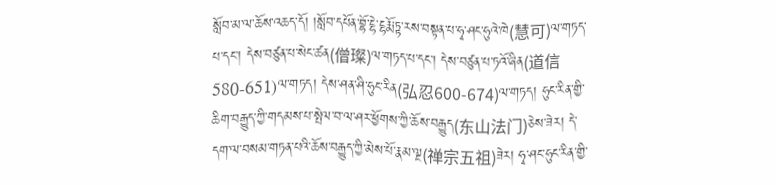སློབ་མ་ལ་ཆོས་འཆད་དོ། །སློབ་དཔོན་བྷོ་ངྷེ་ངྷརྨོ་ཏྟ་རས་བསྟན་པ་ཧྭ་ཤང་ཧུའེ་ཁེ(慧可)ལ་གཏད་པ་དང་། དེས་བཙུན་པ་སེང་ཚན(僧璨)ལ་གཏད་པ་དང་། དེས་བཙུན་པ་ཏའོ་ཞིན(道信580-651)ལ་གཏད། དེས་ཤན་ཤི་ཧུང་རིན(弘忍600-674)ལ་གཏད། ཧུང་རིན་གྱི་ཆིག་བརྒྱུད་ཀྱི་གདམས་པ་སྤེལ་བ་ལ་ཤར་ཕྱོགས་ཀྱི་ཆོས་བརྒྱུད(东山法门)ཅེས་ཟེར། དེ་དག་ལ་བསམ་གཏན་པའི་ཆོས་བརྒྱུད་ཀྱི་མེས་པོ་རྣམ་ལྔ(禅宗五祖)ཟེར། ཧྭ་ཤང་ཧུང་རིན་གྱི་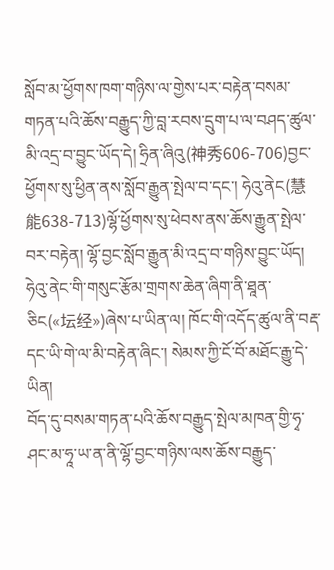སློབ་མ་ཕྱོགས་ཁག་གཉིས་ལ་གྱེས་པར་བརྟེན་བསམ་གཏན་པའི་ཆོས་བརྒྱུད་ཀྱི་བླ་རབས་དྲུག་པ་ལ་བཤད་ཚུལ་མི་འདྲ་བ་བྱུང་ཡོད་དེ། ཧྲིན་ཞིའུ(神秀606-706)བྱང་ཕྱོགས་སུ་ཕྱིན་ནས་སློབ་རྒྱུན་སྤེལ་བ་དང་། ཧེའུ་ནེང(慧能638-713)ལྷོ་ཕྱོགས་སུ་ཕེབས་ནས་ཆོས་རྒྱུན་སྤེལ་བར་བརྟེན། ལྷོ་བྱང་སློབ་རྒྱུན་མི་འདྲ་བ་གཉིས་བྱུང་ཡོད། ཧེའུ་ནེང་གི་གསུང་རྩོམ་གྲགས་ཆེན་ཞིག་ནི་ཐཱན་ཅིང(«坛经»)ཞེས་པ་ཡིན་ལ། ཁོང་གི་འདོད་ཚུལ་ནི་བརྡ་དང་ཡི་གེ་ལ་མི་བརྟེན་ཞིང་། སེམས་ཀྱི་ངོ་བོ་མཐོང་རྒྱུ་དེ་ཡིན།
བོད་དུ་བསམ་གཏན་པའི་ཆོས་བརྒྱུད་སྤེལ་མཁན་གྱི་ཧྭ་ཤང་མ་ཧཱ་ཡ་ན་ནི་ལྷོ་བྱང་གཉིས་ལས་ཆོས་བརྒྱུད་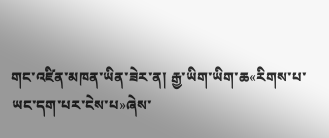གང་འཛིན་མཁན་ཡིན་ཟེར་ན། རྒྱ་ཡིག་ཡིག་ཆ«རིགས་པ་ཡང་དག་པར་ངེས་པ»ཞེས་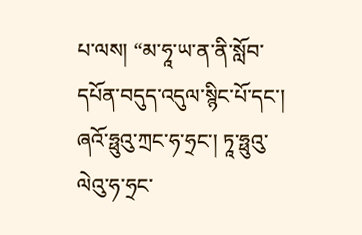པ་ལས། “མ་ཧཱ་ཡ་ན་ནི་སློབ་དཔོན་བདུད་འདུལ་སྙིང་པོ་དང་། ཞའོ་ཧྥུའུ་ཀྲང་ཧ་ཧྲང་། ཏཱ་ཧྥུའུ་ལེའུ་ཧ་ཧྲང་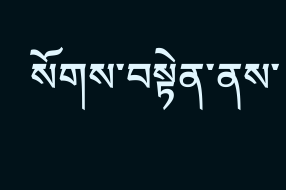སོགས་བསྟེན་ནས་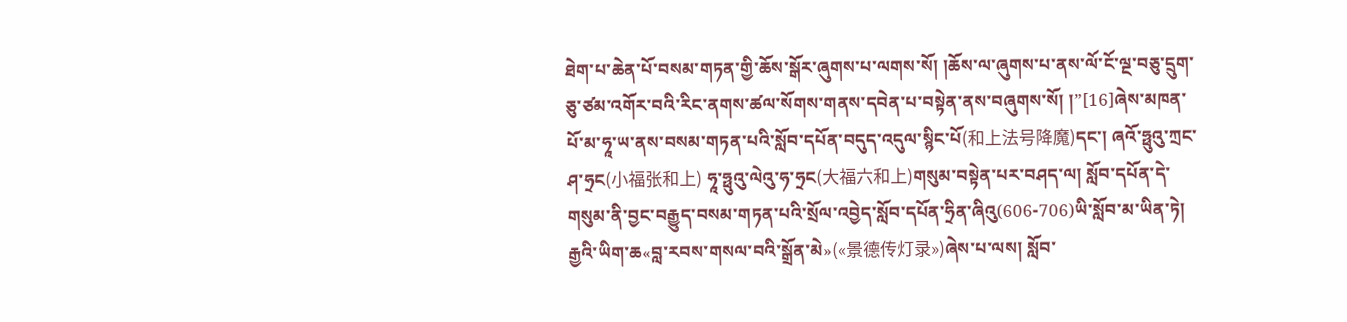ཐེག་པ་ཆེན་པོ་བསམ་གཏན་གྱི་ཆོས་སྒོར་ཞུགས་པ་ལགས་སོ། །ཆོས་ལ་ཞུགས་པ་ནས་ལོ་ངོ་ལྔ་བཅུ་དྲུག་ཅུ་ཙམ་འགོར་བའི་རིང་ནགས་ཚལ་སོགས་གནས་དབེན་པ་བསྟེན་ནས་བཞུགས་སོ། །”[16]ཞེས་མཁན་པོ་མ་ཧཱ་ཡ་ནས་བསམ་གཏན་པའི་སློབ་དཔོན་བདུད་འདུལ་སྙིང་པོ(和上法号降魔)དང་། ཞའོ་ཧྥུའུ་ཀྲང་ཤ་ཧྲང(小福张和上) ཧཱ་ཧྥུའུ་ལེའུ་ཧ་ཧྲང(大福六和上)གསུམ་བསྟེན་པར་བཤད་ལ། སློབ་དཔོན་དེ་གསུམ་ནི་བྱང་བརྒྱུད་བསམ་གཏན་པའི་སྲོལ་འབྱེད་སློབ་དཔོན་ཧྲིན་ཞིའུ(606-706)ཡི་སློབ་མ་ཡིན་ཏེ། རྒྱའི་ཡིག་ཆ«བླ་རབས་གསལ་བའི་སྒྲོན་མེ»(«景德传灯录»)ཞེས་པ་ལས། སློབ་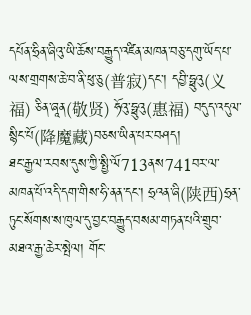དཔོན་ཧྲིན་ཞིའུ་ཡི་ཆོས་བརྒྱུད་འཛིན་མཁན་བཅུ་དགུ་ཡོད་པ་ལས་གྲགས་ཆེ་བ་ནི་ཕུ་ཅུ(普寂)དང་། དབྱི་ཧྥུའུ(义福) ཅིན་ཞཱན(敬贤) ཧོའུ་ཧྥུའུ(惠福) བདུད་འདུལ་སྙིང་པོ(降魔藏)བཅས་ཡིན་པར་བཤད།
ཐང་རྒྱལ་རབས་དུས་ཀྱི་སྤྱི་ལོ713ནས741བར་ལ་མཁན་པོ་འདི་དག་གིས་ཧི་ནན་དང་། ཧྲའན་ཞི(陕西)ཧྲན་ཏུང་སོགས་ས་ཁུལ་དུ་བྱང་བརྒྱུད་བསམ་གཏན་པའི་གྲུབ་མཐའ་རྒྱ་ཆེར་སྤེལ། གོང་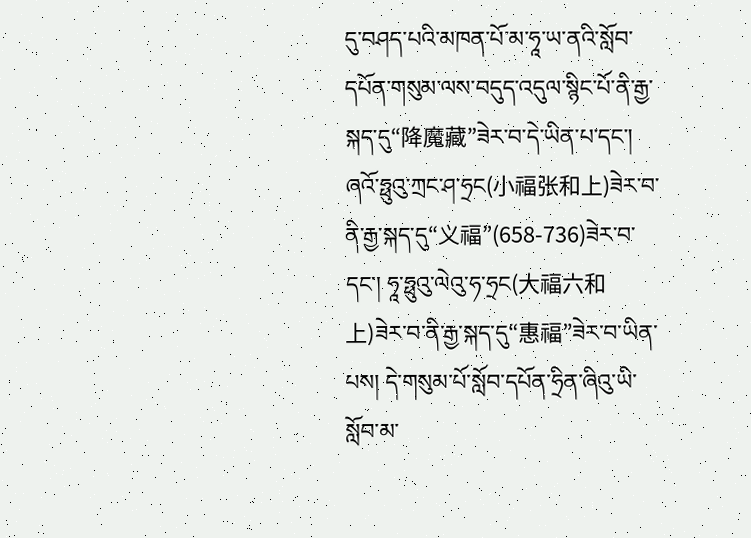དུ་བཤད་པའི་མཁན་པོ་མ་ཧཱ་ཡ་ནའི་སློབ་དཔོན་གསུམ་ལས་བདུད་འདུལ་སྙིང་པོ་ནི་རྒྱ་སྐད་དུ“降魔藏”ཟེར་བ་དེ་ཡིན་པ་དང་། ཞའོ་ཧྥུའུ་ཀྲང་ཤ་ཧྲང(小福张和上)ཟེར་བ་ནི་རྒྱ་སྐད་དུ“义福”(658-736)ཟེར་བ་དང་། ཧཱ་ཧྥུའུ་ལེའུ་ཧ་ཧྲང(大福六和上)ཟེར་བ་ནི་རྒྱ་སྐད་དུ“惠福”ཟེར་བ་ཡིན་པས། དེ་གསུམ་པོ་སློབ་དཔོན་ཧྲིན་ཞིའུ་ཡི་སློབ་མ་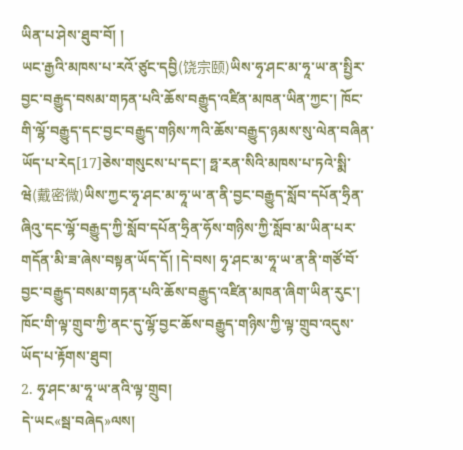ཡིན་པ་ཤེས་ཐུབ་བོ། །
ཡང་རྒྱའི་མཁས་པ་རའོ་ཙུང་དབྱི(饶宗颐)ཡིས་ཧྭ་ཤང་མ་ཧཱ་ཡ་ན་སྤྱིར་བྱང་བརྒྱུད་བསམ་གཏན་པའི་ཆོས་བརྒྱུད་འཛིན་མཁན་ཡིན་ཀྱང་། ཁོང་གི་ལྷོ་བརྒྱུད་དང་བྱང་བརྒྱུད་གཉིས་ཀའི་ཆོས་བརྒྱུད་ཉམས་སུ་ལེན་བཞིན་ཡོད་པ་རེད[17]ཅེས་གསུངས་པ་དང་། ཧྥ་རན་སིའི་མཁས་པ་ཏའེ་སྨི་ཝེ(戴密微)ཡིས་ཀྱང་ཧྭ་ཤང་མ་ཧཱ་ཡ་ན་ནི་བྱང་བརྒྱུད་སློབ་དཔོན་ཧྲིན་ཞིའུ་དང་ལྷོ་བརྒྱུད་ཀྱི་སློབ་དཔོན་ཧྲིན་ཧོས་གཉིས་ཀྱི་སློབ་མ་ཡིན་པར་གདོན་མི་ཟ་ཞེས་བསྟན་ཡོད་དོ། །དེ་བས། ཧྭ་ཤང་མ་ཧཱ་ཡ་ན་ནི་གཙོ་བོ་བྱང་བརྒྱུད་བསམ་གཏན་པའི་ཆོས་བརྒྱུད་འཛིན་མཁན་ཞིག་ཡིན་རུང་། ཁོང་གི་ལྟ་གྲུབ་ཀྱི་ནང་དུ་ལྷོ་བྱང་ཆོས་བརྒྱུད་གཉིས་ཀྱི་ལྟ་གྲུབ་འདུས་ཡོད་པ་རྟོགས་ཐུབ།
2. ཧྭ་ཤང་མ་ཧཱ་ཡ་ནའི་ལྟ་གྲུབ།
དེ་ཡང«སྦ་བཞེད»ལས།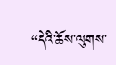“དེའི་ཆོས་ལུགས་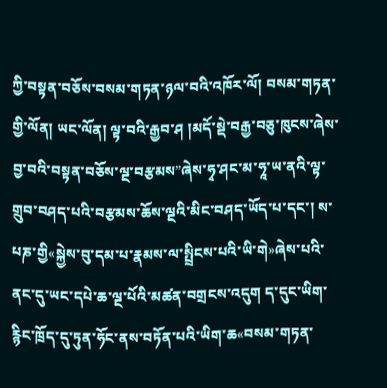ཀྱི་བསྟན་བཅོས་བསམ་གཏན་ཉལ་བའི་འཁོར་ལོ། བསམ་གཏན་གྱི་ལོན། ཡང་ལོན། ལྟ་བའི་རྒྱབ་ཤ །མདོ་སྡེ་བརྒྱ་བཅུ་ཁུངས་ཞེས་བྱ་བའི་བསྟན་བཅོས་ལྔ་བརྩམས”ཞེས་ཧྭ་ཤང་མ་ཧཱ་ཡ་ནའི་ལྟ་གྲུབ་བཤད་པའི་བརྩམས་ཆོས་ལྔའི་མིང་བཤད་ཡོད་པ་དང་། ས་པཎ་གྱི«སྐྱེས་བུ་དམ་པ་རྣམས་ལ་སྤྲིངས་པའི་ཡི་གེ»ཞེས་པའི་ནང་དུ་ཡང་དཔེ་ཆ་ལྔ་པོའི་མཚན་བགྲངས་འདུག ད་དུང་ཡིག་རྙིང་ཁྲོད་དུ་ཏུན་ཧོང་ནས་བཏོན་པའི་ཡིག་ཆ«བསམ་གཏན་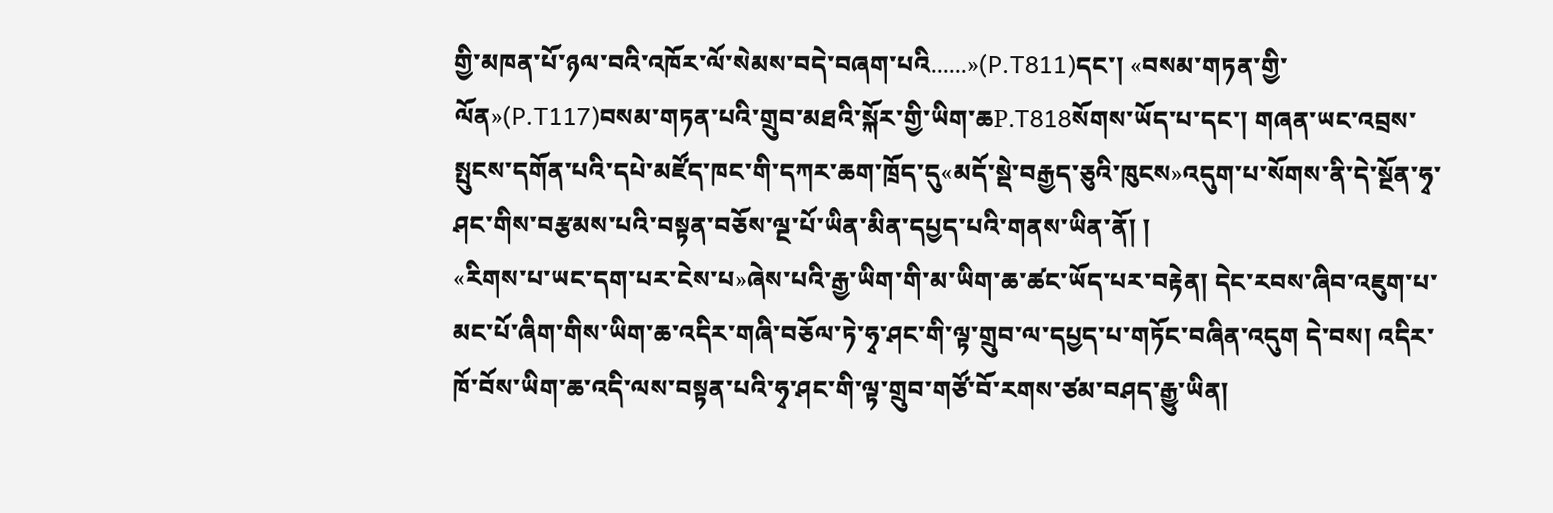གྱི་མཁན་པོ་ཉལ་བའི་འཁོར་ལོ་སེམས་བདེ་བཞག་པའི......»(P.T811)དང་། «བསམ་གཏན་གྱི་ལོན»(P.T117)བསམ་གཏན་པའི་གྲུབ་མཐའི་སྐོར་གྱི་ཡིག་ཆP.T818སོགས་ཡོད་པ་དང་། གཞན་ཡང་འབྲས་སྤུངས་དགོན་པའི་དཔེ་མཛོད་ཁང་གི་དཀར་ཆག་ཁྲོད་དུ«མདོ་སྡེ་བརྒྱད་ཅུའི་ཁུངས»འདུག་པ་སོགས་ནི་དེ་སྔོན་ཧྭ་ཤང་གིས་བརྩམས་པའི་བསྟན་བཅོས་ལྔ་པོ་ཡིན་མིན་དཔྱད་པའི་གནས་ཡིན་ནོ། །
«རིགས་པ་ཡང་དག་པར་ངེས་པ»ཞེས་པའི་རྒྱ་ཡིག་གི་མ་ཡིག་ཆ་ཚང་ཡོད་པར་བརྟེན། དེང་རབས་ཞིབ་འཇུག་པ་མང་པོ་ཞིག་གིས་ཡིག་ཆ་འདིར་གཞི་བཅོལ་ཏེ་ཧྭ་ཤང་གི་ལྟ་གྲུབ་ལ་དཔྱད་པ་གཏོང་བཞིན་འདུག དེ་བས། འདིར་ཁོ་བོས་ཡིག་ཆ་འདི་ལས་བསྟན་པའི་ཧྭ་ཤང་གི་ལྟ་གྲུབ་གཙོ་བོ་རགས་ཙམ་བཤད་རྒྱུ་ཡིན།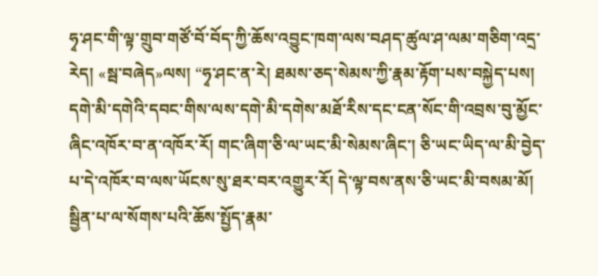ཧྭ་ཤང་གི་ལྟ་གྲུབ་གཙོ་བོ་བོད་ཀྱི་ཆོས་འབྱུང་ཁག་ལས་བཤད་ཚུལ་ཤ་ལམ་གཅིག་འདྲ་རེད། «སྦ་བཞེད»ལས། “ཧྭ་ཤང་ན་རེ། ཐམས་ཅད་སེམས་ཀྱི་རྣམ་རྟོག་པས་བསྐྱེད་པས། དགེ་མི་དགེའི་དབང་གིས་ལས་དགེ་མི་དགེས་མཐོ་རིས་དང་ངན་སོང་གི་འབྲས་བུ་མྱོང་ཞིང་འཁོར་བ་ན་འཁོར་རོ། གང་ཞིག་ཅི་ལ་ཡང་མི་སེམས་ཞིང་། ཅི་ཡང་ཡིད་ལ་མི་བྱེད་པ་དེ་འཁོར་བ་ལས་ཡོངས་སུ་ཐར་བར་འགྱུར་རོ། དེ་ལྟ་བས་ནས་ཅི་ཡང་མི་བསམ་མོ། སྦྱིན་པ་ལ་སོགས་པའི་ཆོས་སྤྱོད་རྣམ་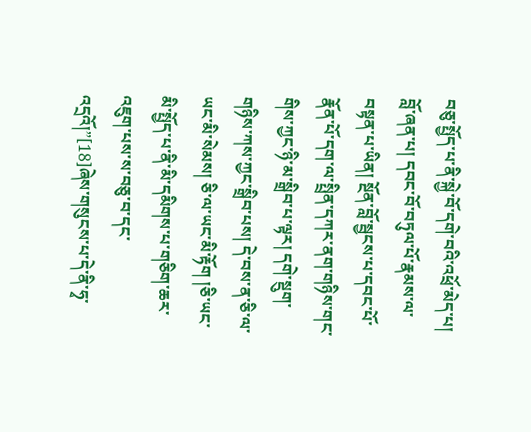བཅུ་སྤྱོད་པ་ནི་སྐྱེ་བོ་དགེ་བའི་འཕྲོ་མེད་པ། བློ་ཞན་པ། དབང་བོ་བཏུལ་པོ་རྣམས་ལ་བསྟན་པ་ཡིན། སྔོན་བློ་སྦྱངས་པ་དབང་པོ་རྣོན་པོ་དག་ལ་སྤྲིན་དཀར་ནག་གཉིས་གང་གིས་ཀྱང་ཉི་མ་སྒྲིབ་པ་ལྟར། དགེ་སྡུག་གཉིས་ཀས་ཀྱང་སྒྲིབ་པས། དེ་བས་ན་ཅི་ལ་ཡང་མི་སེམས། ཅི་ལ་ཡང་མི་རྟོག །ཅི་ཡང་མི་སྤྱོད་པ་ནི་མི་དམིགས་པ་གཅིག་ཆར་འཇུག་པས་ས་བཅུ་བ་དང་འདྲའོ།”[18]ཞེས་གསུངས་པ་དེ་ནི་ཧྭ་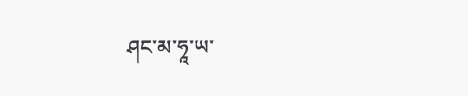ཤང་མ་ཧཱ་ཡ་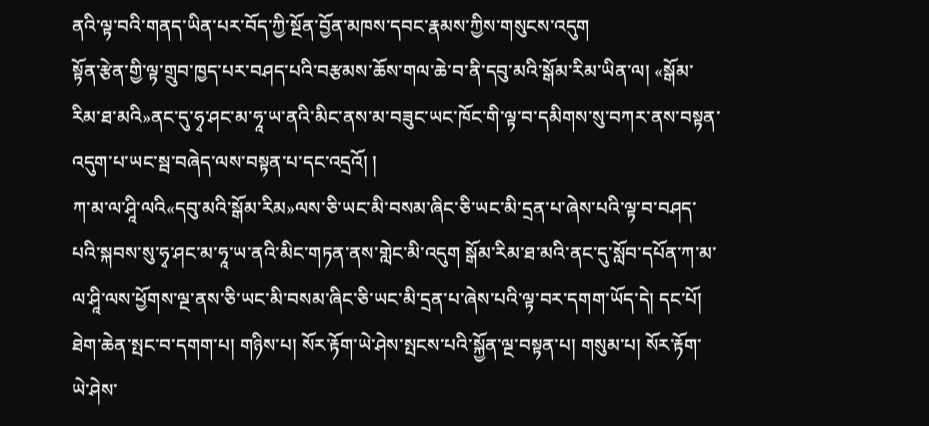ནའི་ལྟ་བའི་གནད་ཡིན་པར་བོད་ཀྱི་སྔོན་བྱོན་མཁས་དབང་རྣམས་ཀྱིས་གསུངས་འདུག
སྟོན་རྩེན་གྱི་ལྟ་གྲུབ་ཁྱད་པར་བཤད་པའི་བརྩམས་ཆོས་གལ་ཆེ་བ་ནི་དབུ་མའི་སྒོམ་རིམ་ཡིན་ལ། «སྒོམ་རིམ་ཐ་མའི»ནང་དུ་ཧྭ་ཤང་མ་ཧཱ་ཡ་ནའི་མིང་ནས་མ་བཟུང་ཡང་ཁོང་གི་ལྟ་བ་དམིགས་སུ་བཀར་ནས་བསྟན་འདུག་པ་ཡང་སྦ་བཞེད་ལས་བསྟན་པ་དང་འདྲའོ། །
ཀ་མ་ལ་ཤཱི་ལའི«དབུ་མའི་སྒོམ་རིམ»ལས་ཅི་ཡང་མི་བསམ་ཞིང་ཅི་ཡང་མི་དྲན་པ་ཞེས་པའི་ལྟ་བ་བཤད་པའི་སྐབས་སུ་ཧྭ་ཤང་མ་ཧཱ་ཡ་ནའི་མིང་གཏན་ནས་གླེང་མི་འདུག སྒོམ་རིམ་ཐ་མའི་ནང་དུ་སློབ་དཔོན་ཀ་མ་ལ་ཤཱི་ལས་ཕྱོགས་ལྔ་ནས་ཅི་ཡང་མི་བསམ་ཞིང་ཅི་ཡང་མི་དྲན་པ་ཞེས་པའི་ལྟ་བར་དགག་ཡོད་དེ། དང་པོ། ཐེག་ཆེན་སྤང་བ་དགག་པ། གཉིས་པ། སོར་རྟོག་ཡེ་ཤེས་སྤངས་པའི་སྐྱོན་ལྔ་བསྟན་པ། གསུམ་པ། སོར་རྟོག་ཡེ་ཤེས་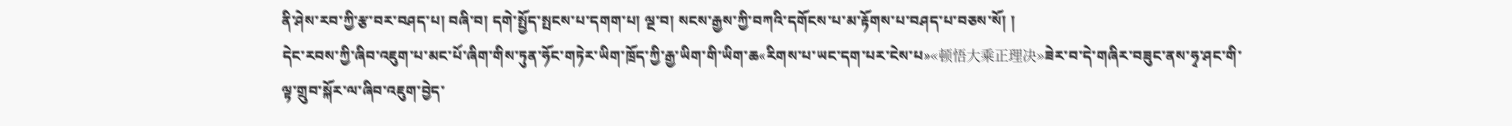ནི་ཤེས་རབ་ཀྱི་རྩ་བར་བཤད་པ། བཞི་བ། དགེ་སྤྱོད་སྤངས་པ་དགག་པ། ལྔ་བ། སངས་རྒྱས་ཀྱི་བཀའི་དགོངས་པ་མ་རྟོགས་པ་བཤད་པ་བཅས་སོ། །
དེང་རབས་ཀྱི་ཞིབ་འཇུག་པ་མང་པོ་ཞིག་གིས་ཏུན་ཧོང་གཏེར་ཡིག་ཁྲོད་ཀྱི་རྒྱ་ཡིག་གི་ཡིག་ཆ«རིགས་པ་ཡང་དག་པར་ངེས་པ»«顿悟大乘正理决»ཟེར་བ་དེ་གཞིར་བཟུང་ནས་ཧྭ་ཤང་གི་ལྟ་གྲུབ་སྐོར་ལ་ཞིབ་འཇུག་བྱེད་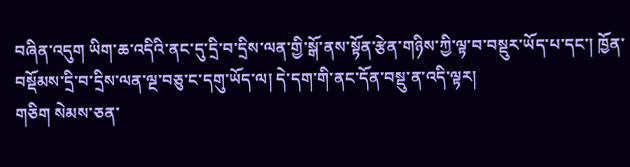བཞིན་འདུག ཡིག་ཆ་འདིའི་ནང་དུ་དྲི་བ་དྲིས་ལན་གྱི་སྒོ་ནས་སྟོན་རྩེན་གཉིས་ཀྱི་ལྟ་བ་བསྡུར་ཡོད་པ་དང་། ཁྱོན་བསྡོམས་དྲི་བ་དྲིས་ལན་ལྔ་བཅུ་ང་དགུ་ཡོད་ལ། དེ་དག་གི་ནང་དོན་བསྡུ་ན་འདི་ལྟར།
གཅིག སེམས་ཅན་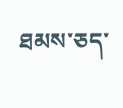ཐམས་ཅད་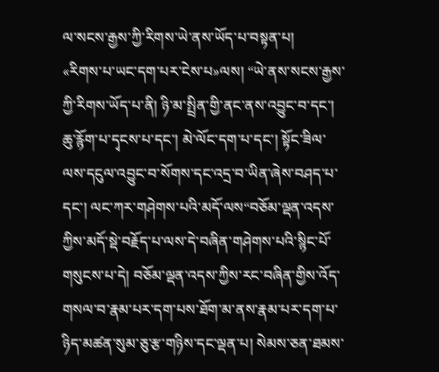ལ་སངས་རྒྱས་ཀྱི་རིགས་ཡེ་ནས་ཡོད་པ་བསྟན་པ།
«རིགས་པ་ཡང་དག་པར་ངེས་པ»ལས། “ཡེ་ནས་སངས་རྒྱས་ཀྱི་རིགས་ཡོད་པ་ནི། ཉི་མ་སྤྲིན་གྱི་ནང་ནས་འབྱུང་བ་དང་། ཆུ་རྙོག་པ་དྭངས་པ་དང་། མེ་ལོང་དག་པ་དང་། སྟོང་ཟིལ་ལས་དངུལ་འབྱུང་བ་སོགས་དང་འདྲ་བ་ཡིན་ཞེས་བཤད་པ་དང་། ལང་ཀར་གཤེགས་པའི་མདོ་ལས“བཅོམ་ལྡན་འདས་ཀྱིས་མདོ་སྡེ་བརྗོད་པ་ལས་དེ་བཞིན་གཤེགས་པའི་སྙིང་པོ་གསུངས་པ་དེ། བཅོམ་ལྡན་འདས་ཀྱིས་རང་བཞིན་གྱིས་འོད་གསལ་བ་རྣམ་པར་དག་པས་ཐོག་མ་ནས་རྣམ་པར་དག་པ་ཉིད་མཚན་སུམ་ཅུ་རྩ་གཉིས་དང་ལྡན་པ། སེམས་ཅན་ཐམས་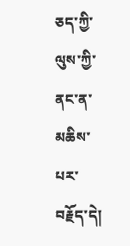ཅད་ཀྱི་ལུས་ཀྱི་ནང་ན་མཆིས་པར་བརྗོད་དེ།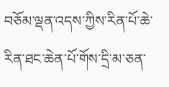བཅོམ་ལྡན་འདས་ཀྱིས་རིན་པོ་ཆེ་རིན་ཐང་ཆེན་པོ་གོས་དྲི་མ་ཅན་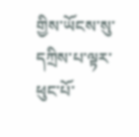གྱིས་ཡོངས་སུ་དཀྲིས་པ་ལྟར་ཕུང་པོ་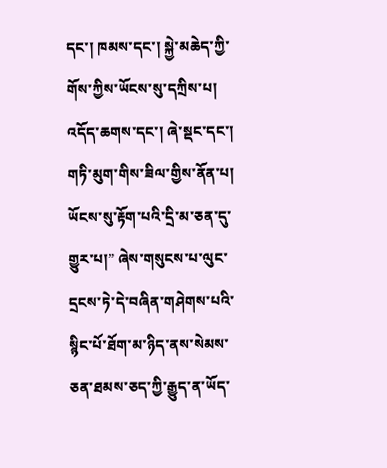དང་། ཁམས་དང་། སྐྱེ་མཆེད་ཀྱི་གོས་ཀྱིས་ཡོངས་སུ་དཀྲིས་པ། འདོད་ཆགས་དང་། ཞེ་སྡང་དང་། གཏི་མུག་གིས་ཟིལ་གྱིས་ནོན་པ། ཡོངས་སུ་རྟོག་པའི་དྲི་མ་ཅན་དུ་གྱུར་པ།” ཞེས་གསུངས་པ་ལུང་དྲངས་ཏེ་དེ་བཞིན་གཤེགས་པའི་སྙིང་པོ་ཐོག་མ་ཉིད་ནས་སེམས་ཅན་ཐམས་ཅད་ཀྱི་རྒྱུད་ན་ཡོད་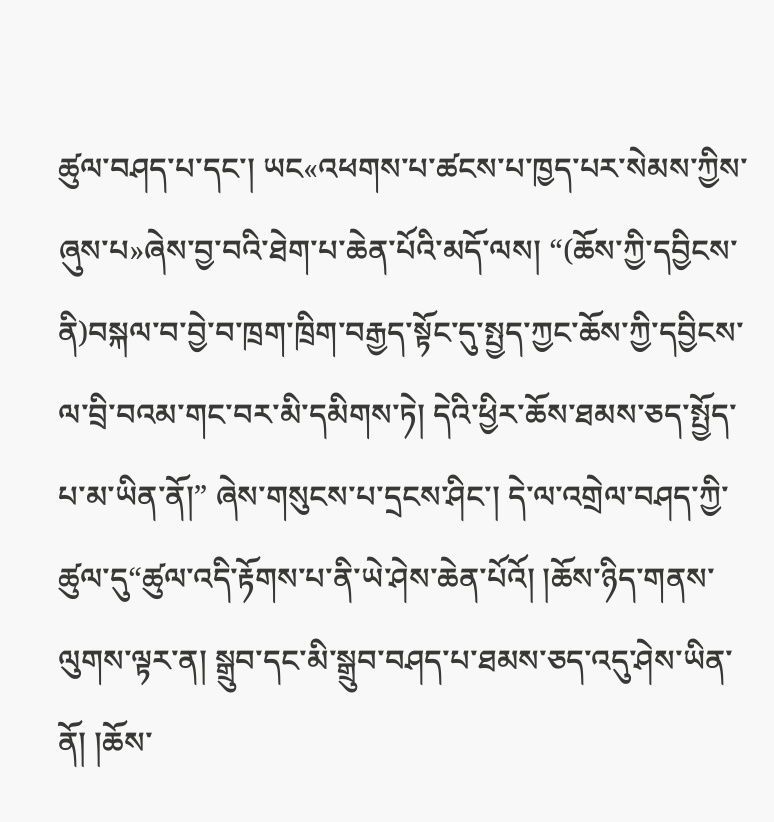ཚུལ་བཤད་པ་དང་། ཡང«འཕགས་པ་ཚངས་པ་ཁྱད་པར་སེམས་ཀྱིས་ཞུས་པ»ཞེས་བྱ་བའི་ཐེག་པ་ཆེན་པོའི་མདོ་ལས། “(ཆོས་ཀྱི་དབྱིངས་ནི)བསྐལ་བ་བྱེ་བ་ཁྲག་ཁྲིག་བརྒྱད་སྟོང་དུ་སྤྱད་ཀྱང་ཆོས་ཀྱི་དབྱིངས་ལ་བྲི་བའམ་གང་བར་མི་དམིགས་ཏེ། དེའི་ཕྱིར་ཆོས་ཐམས་ཅད་སྤྱོད་པ་མ་ཡིན་ནོ།” ཞེས་གསུངས་པ་དྲངས་ཤིང་། དེ་ལ་འགྲེལ་བཤད་ཀྱི་ཚུལ་དུ“ཚུལ་འདི་རྟོགས་པ་ནི་ཡེ་ཤེས་ཆེན་པོའོ། །ཆོས་ཉིད་གནས་ལུགས་ལྟར་ན། སྒྲུབ་དང་མི་སྒྲུབ་བཤད་པ་ཐམས་ཅད་འདུ་ཤེས་ཡིན་ནོ། །ཆོས་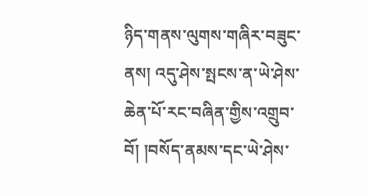ཉིད་གནས་ལུགས་གཞིར་བཟུང་ནས། འདུ་ཤེས་སྤངས་ན་ཡེ་ཤེས་ཆེན་པོ་རང་བཞིན་གྱིས་འགྲུབ་བོ། །བསོད་ནམས་དང་ཡེ་ཤེས་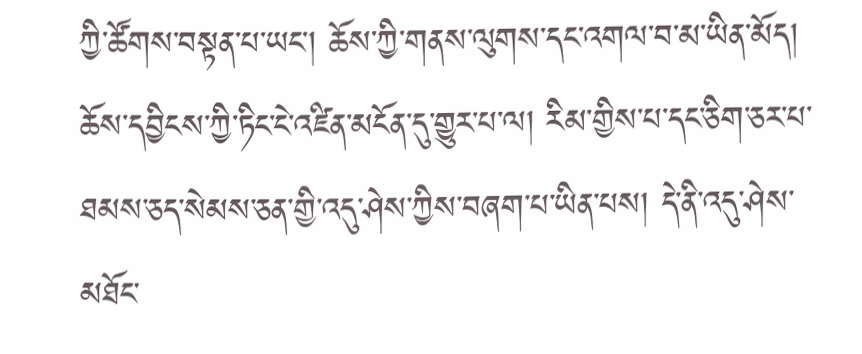ཀྱི་ཚོགས་བསྟན་པ་ཡང་། ཆོས་ཀྱི་གནས་ལུགས་དང་འགལ་བ་མ་ཡིན་མོད། ཆོས་དབྱིངས་ཀྱི་ཏིང་ངེ་འཛིན་མངོན་དུ་གྱུར་པ་ལ། རིམ་གྱིས་པ་དང་ཅིག་ཅར་པ་ཐམས་ཅད་སེམས་ཅན་གྱི་འདུ་ཤེས་ཀྱིས་བཞག་པ་ཡིན་པས། དེ་ནི་འདུ་ཤེས་མཐོང་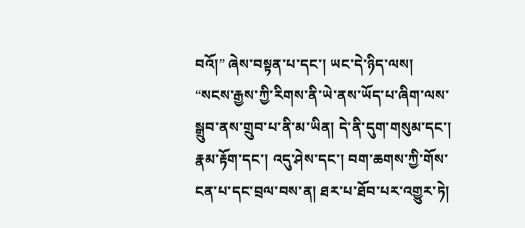བའོ།” ཞེས་བསྟན་པ་དང་། ཡང་དེ་ཉིད་ལས། “སངས་རྒྱས་ཀྱི་རིགས་ནི་ཡེ་ནས་ཡོད་པ་ཞིག་ལས་སྒྲུབ་ནས་གྲུབ་པ་ནི་མ་ཡིན། དེ་ནི་དུག་གསུམ་དང་། རྣམ་རྟོག་དང་། འདུ་ཤེས་དང་། བག་ཆགས་ཀྱི་གོས་ངན་པ་དང་བྲལ་བས་ན། ཐར་པ་ཐོབ་པར་འགྱུར་ཏེ།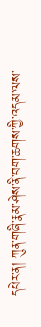དཔེར་ན། ཀུན་གཞི་རྣམ་ཤེས་ནི་བག་ཆགས་ཀྱི་འདམ་ལས་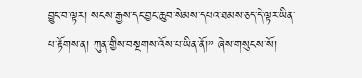བྱུང་བ་ལྟར། སངས་རྒྱས་དང་བྱང་ཆུབ་སེམས་དཔའ་ཐམས་ཅད་དེ་ལྟར་ཡིན་པ་རྟོགས་ན། ཀུན་གྱིས་བསྔགས་འོས་པ་ཡིན་ནོ།” ཞེས་གསུངས་སོ།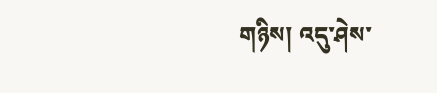གཉིས། འདུ་ཤེས་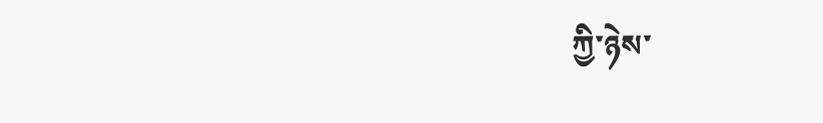ཀྱི་ཉེས་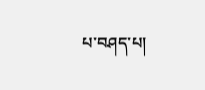པ་བཤད་པ།